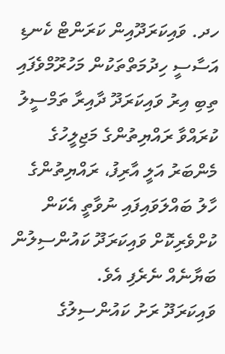ހދ. ވައިކަރަދޫއިން ކަރަންޓް ކެނޑި އަސާސީ ހިދުމަތްތަކުން މަހުރޫމްވެފައި ތިބި އިރު ވައިކަރަދޫ ދާއިރާ ތަމްސީލު ކުރައްވާ ރައްޔިތުންގެ މަޖިލީހުގެ މެންބަރު އަލީ އާރިފު، ރައްޔިތުންގެ ހާލު ބައްލަވައިފައި ނުވާތީ އެކަން ކުށްވެރިކޮށް ވައިކަރަދޫ ކައުންސިލުން ބަޔާނެއް ނެރެފި އެވެ.
ވައިކަރަދޫ ރަށު ކައުންސިލުގެ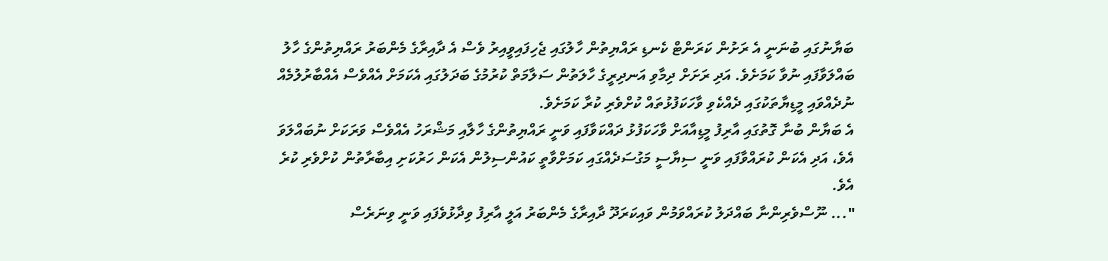ބަޔާނުގައި ބުނަނީ އެ ރަށުން ކަރަންޓް ކެނޑި ރައްޔިތުން ހާލުގައި ޖެހިފައިވީއިރު ވެސް އެ ދާއިރާގެ މެންބަރު ރައްޔިތުންގެ ހާލު ބައްލަވާފައި ނުވާ ކަމަށެވެ. އަދި ރަށަށް ދިމާވި އަނދިރީގެ ހާލަތުން ސަލާމަތް ކުރުމުގެ ބަދަލުގައި އެކަމަށް އެއްވެސް އެއްބާރުލުމެއް ނުދެއްވައި މީޑިޔާތަކުގައި ދެއްކެވި ވާހަކަފުޅުތައް ކުށްވެރި ކުރާ ކަމަށެވެ.
އެ ބަޔާން ބުނާ ގޮތުގައި އާރިފު މީޑިއާއަށް ވާހަކަފުޅު ދައްކަވާފައި ވަނީ ރައްޔިތުންގެ ހާލާއި މަޝްރަހު އެއްވެސް ވަރަކަށް ނުބައްލަވަ އެވެ، އަދި އެކަން ކުރައްވާފައި ވަނީ ސިޔާސީ މަގުސަދެއްގައި ކަމަށްވާތީ ކައުންސިލުން އެކަން ހަރުކަށި އިބާރާތުން ކުށްވެރި ކުރެ އެވެ.
"... ނޫސްވެރިންނާ ބައްދަލު ކުރައްވަމުން ވައިކަރަދޫ ދާއިރާގެ މެންބަރު އަލީ އާރިފު ވިދާޅުވެފައި ވަނީ ވިނަރެސް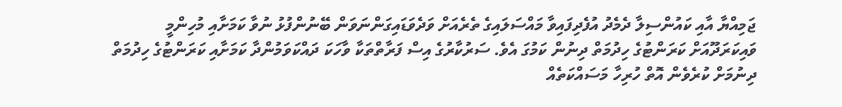ޖަމިއްޔާ އާއި ކައުންސިލާ ދެމެދު އުފެދިފައިވާ މައްސަލައިގެ ތެރެއަށް ވަދެވަޑައިގަންނަވަން ބޭނުންފުޅު ނުވާ ކަމަށާއި މުހިންމީ ވައިކަރަދޫއަށް ކަރަންޓުގެ ހިދުމަތް ދިނުން ކަމުގަ އެވެ. ސަރުކާރުގެ އިސް ފަރާތްތަކާ ވާހަކަ ދައްކަވަމުންދާ ކަމަށާއި ކަރަންޓުގެ ހިދުމަތް ދިނުމަށް ކުރެވެން އޮތް ހުރިހާ މަސައްކަތެއް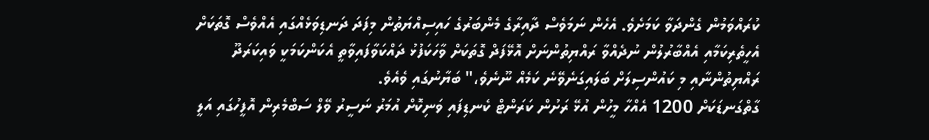ކުރައްވަމުން ގެންދަވާ ކަމަށެވެ. އެހެން ނަމަވެސް ދާއިރާގެ މެންބަރުގެ ހައިސިއްޔަތުން މިފަދަ ދަނޑިވަޅެއްގައި އެއްވެސް ގޮތަކަށް އެހީތެރިކަމާއި އެއްބާރުލުން ނުދެއްވާ ރައްޔިތުންނަށް އޮޅޭފަދް ގޮތަކަށް ވާހަކަފުޅު ދައްކަވާފައިވާތީ އެކަންކަމަކީ ވައިކަރަދޫ ރައްޔިތުންނާއި މި ކައުންސިލަށް ބަލައިގަނެވޭނެ ކަމެއް ނޫނެވެ،" ބަޔާނުގައި ވެއެވެ.
ގާތްގަނޑަކަށް 1200 އެއްހާ މީހުން އުޅޭ ރަށުން ކަރަންޓް ކެނޑިފައި ވަނިކޮށް އުމަރު ނަސީރު ވޭލް ސަބްމެރިން އޮފީހުގައި އަލީ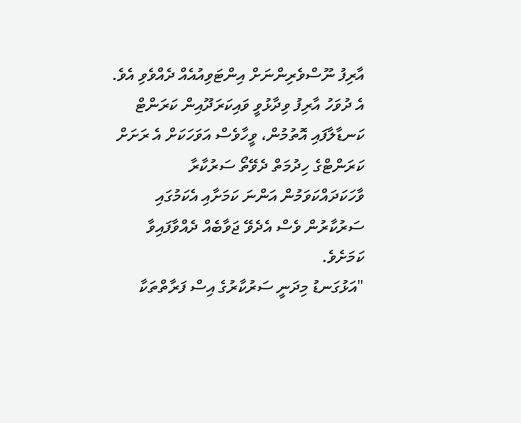އާރިފު ނޫސްވެރިންނަށް އިންޓަވިއުއެއް ދެއްވެވި އެވެ. އެ ދުވަހު އާރިފު ވިދާޅުވީ ވައިކަރަދޫއިން ކަރަންޓް ކަނޑާލާފައި އޮތުމުން، ވީހާވެސް އަވަހަކަށް އެ ރަށަށް ކަރަންޓްގެ ހިދުމަތް ދެވޭތޯ ސަރުކާރާ ވާހަކަދައްކަވަމުން އަންނަ ކަމަށާއި އެކަމުގައި ސަރުކާރުން ވެސް އެދެވޭ ޖަވާބެއް ދެއްވާފައިވާ ކަމަށެވެ.
"އަޅުގަނޑު މިދަނީ ސަރުކާރުގެ އިސް ފަރާތްތަކާ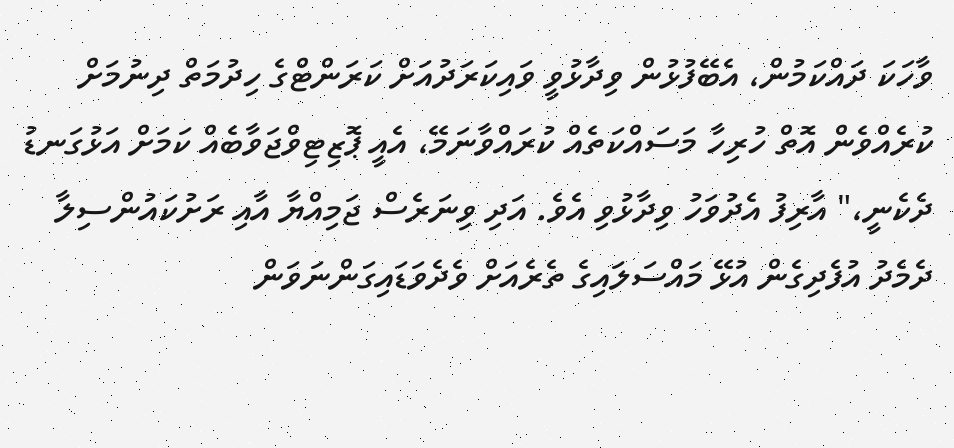ވާހަކަ ދައްކަމުން، އެބޭފުޅުން ވިދާޅުވީ ވައިކަރަދުއަށް ކަރަންޓްގެ ހިދުމަތް ދިނުމަށް ކުރެއްވެން އޮތް ހުރިހާ މަސައްކަތެއް ކުރައްވާނަމޭ، އެއީ ޕޮޒިޓިވްޖަވާބެއް ކަމަށް އަޅުގަނޑު ދެކެނީ،" އާރިފު އެދުވަހު ވިދާޅުވި އެވެ. އަދި ވިނަރެސް ޖަމިއްޔާ އާއި ރަށުކައުންސިލާ ދެމެދު އުފެދިގެން އުޅޭ މައްސަލައިގެ ތެރެއަށް ވެދެވަޑައިގަންނަވަން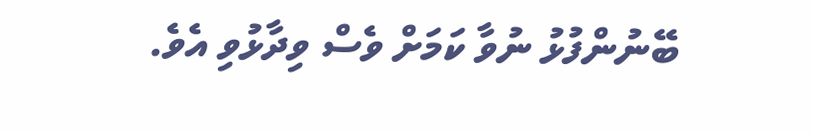ބޭނުންފުޅު ނުވާ ކަމަށް ވެސް ވިދާޅުވި އެވެ.